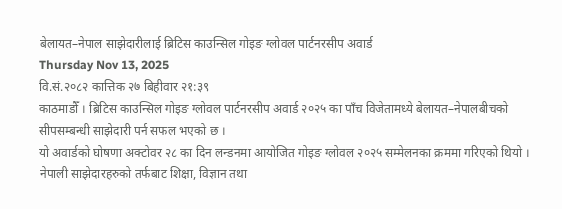बेलायत–नेपाल साझेदारीलाई ब्रिटिस काउन्सिल गोइङ ग्लोवल पार्टनरसीप अवार्ड
Thursday Nov 13, 2025
वि.सं.२०८२ कात्तिक २७ बिहीवार २१:३९
काठमाडौँ । ब्रिटिस काउन्सिल गोइङ ग्लोवल पार्टनरसीप अवार्ड २०२५ का पाँच विजेतामध्ये बेलायत–नेपालबीचको सीपसम्बन्धी साझेदारी पर्न सफल भएको छ ।
यो अवार्डको घोषणा अक्टोवर २८ का दिन लन्डनमा आयोजित गोइङ ग्लोवल २०२५ सम्मेलनका क्रममा गरिएको थियो । नेपाली साझेदारहरुको तर्फबाट शिक्षा, विज्ञान तथा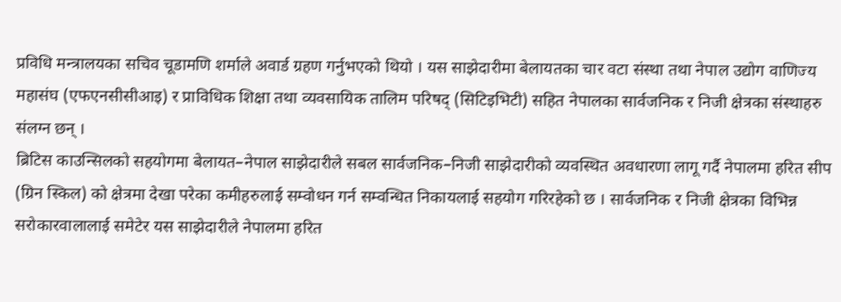प्रविधि मन्त्रालयका सचिव चूडामणि शर्माले अवार्ड ग्रहण गर्नुभएको थियो । यस साझेदारीमा बेलायतका चार वटा संस्था तथा नेपाल उद्योग वाणिज्य महासंघ (एफएनसीसीआइ) र प्राविधिक शिक्षा तथा व्यवसायिक तालिम परिषद् (सिटिइभिटी) सहित नेपालका सार्वजनिक र निजी क्षेत्रका संस्थाहरु संलग्न छन् ।
ब्रिटिस काउन्सिलको सहयोगमा बेलायत–नेपाल साझेदारीले सबल सार्वजनिक–निजी साझेदारीको व्यवस्थित अवधारणा लागू गर्दै नेपालमा हरित सीप (ग्रिन स्किल) को क्षेत्रमा देखा परेका कमीहरुलाई सम्वोधन गर्न सम्वन्धित निकायलाई सहयोग गरिरहेको छ । सार्वजनिक र निजी क्षेत्रका विभिन्न सरोकारवालालाई समेटेर यस साझेदारीले नेपालमा हरित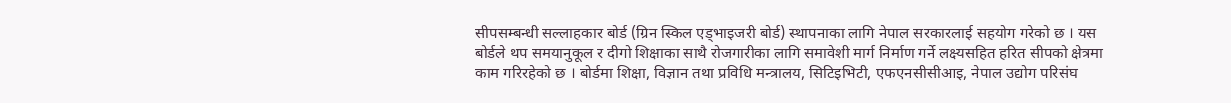सीपसम्बन्धी सल्लाहकार बोर्ड (ग्रिन स्किल एड्भाइजरी बोर्ड) स्थापनाका लागि नेपाल सरकारलाई सहयोग गरेको छ । यस बोर्डले थप समयानुकूल र दीगो शिक्षाका साथै रोजगारीका लागि समावेशी मार्ग निर्माण गर्ने लक्ष्यसहित हरित सीपको क्षेत्रमा काम गरिरहेको छ । बोर्डमा शिक्षा, विज्ञान तथा प्रविधि मन्त्रालय, सिटिइभिटी, एफएनसीसीआइ, नेपाल उद्योग परिसंघ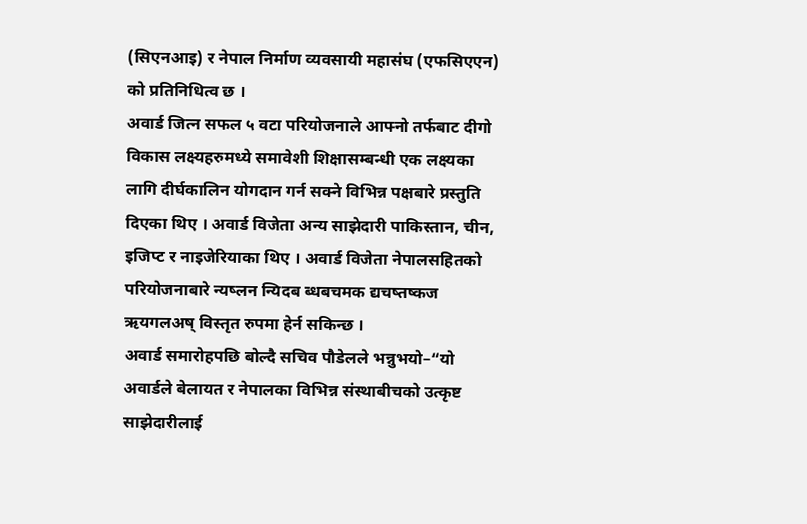(सिएनआइ) र नेपाल निर्माण व्यवसायी महासंघ (एफसिएएन) को प्रतिनिधित्व छ ।
अवार्ड जित्न सफल ५ वटा परियोजनाले आफ्नो तर्फबाट दीगो विकास लक्ष्यहरुमध्ये समावेशी शिक्षासम्बन्धी एक लक्ष्यका लागि दीर्घकालिन योगदान गर्न सक्ने विभिन्न पक्षबारे प्रस्तुति दिएका थिए । अवार्ड विजेता अन्य साझेदारी पाकिस्तान, चीन, इजिप्ट र नाइजेरियाका थिए । अवार्ड विजेता नेपालसहितको परियोजनाबारे न्यष्लन न्यिदब ब्धबचमक द्यचष्तष्कज ऋयगलअष् विस्तृत रुपमा हेर्न सकिन्छ ।
अवार्ड समारोहपछि बोल्दै सचिव पौडेलले भन्नुभयो–“यो अवार्डले बेलायत र नेपालका विभिन्न संस्थाबीचको उत्कृष्ट साझेदारीलाई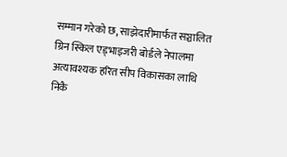सम्मान गरेको छ, साझेदारीमार्फत सञ्चालित ग्रिन स्किल एड्भाइजरी बोर्डले नेपालमा अत्यावश्यक हरित सीप विकासका लाथि निकै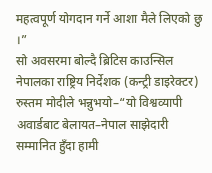महत्वपूर्ण योगदान गर्ने आशा मैले लिएको छु ।”
सो अवसरमा बोल्दै ब्रिटिस काउन्सिल नेपालका राष्ट्रिय निर्देशक (कन्ट्री डाइरेक्टर) रुस्तम मोदीले भन्नुभयो–“यो विश्वव्यापी अवार्डबाट बेलायत–नेपाल साझेदारी सम्मानित हुँदा हामी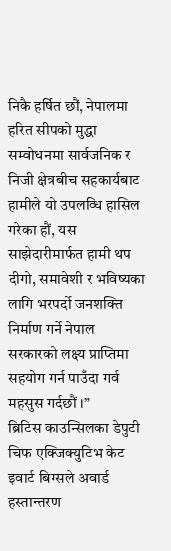निकै हर्षित छौं, नेपालमा हरित सीपको मुद्धा सम्वोधनमा सार्वजनिक र निजी क्षेत्रबीच सहकार्यबाट हामीले यो उपलव्धि हासिल गरेका हौं, यस साझेदारीमार्फत हामी थप दीगो, समावेशी र भविष्यका लागि भरपर्दो जनशक्ति निर्माण गर्ने नेपाल सरकारको लक्ष्य प्राप्तिमा सहयोग गर्न पाउँदा गर्व महसुस गर्दछौं ।”
ब्रिटिस काउन्सिलका डेपुटी चिफ एक्जिक्युटिभ केट इवार्ट बिग्सले अवार्ड हस्तान्तरण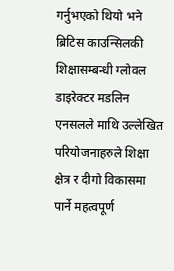गर्नुभएको थियो भने ब्रिटिस काउन्सिलकी शिक्षासम्बन्धी ग्लोवल डाइरेक्टर मडलिन एनसलले माथि उल्लेखित परियोजनाहरुले शिक्षा क्षेत्र र दीगो विकासमा पार्ने महत्वपूर्ण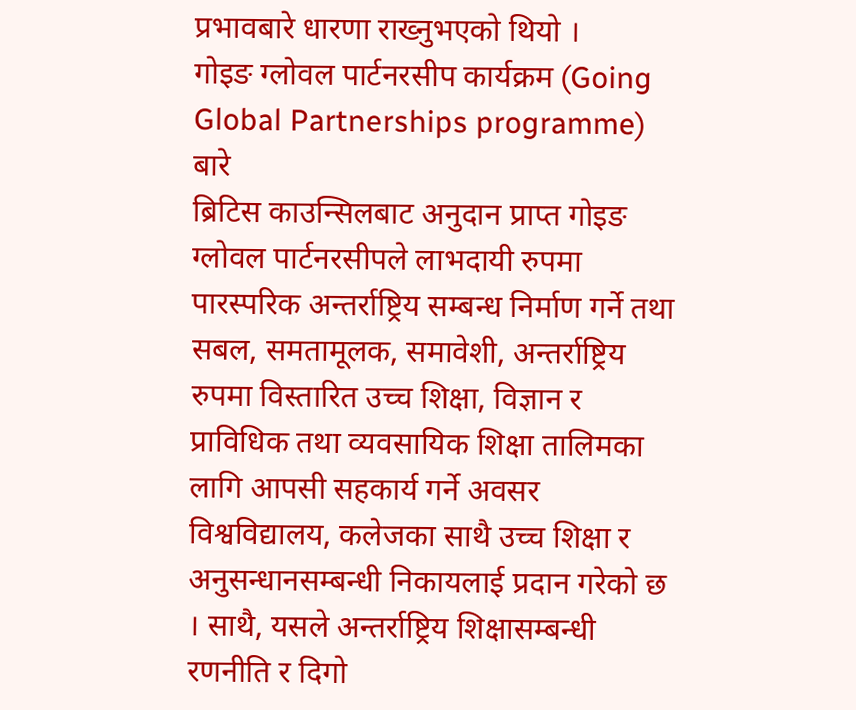प्रभावबारे धारणा राख्नुभएको थियो ।
गोइङ ग्लोवल पार्टनरसीप कार्यक्रम (Going Global Partnerships programme) बारे
ब्रिटिस काउन्सिलबाट अनुदान प्राप्त गोइङ ग्लोवल पार्टनरसीपले लाभदायी रुपमा पारस्परिक अन्तर्राष्ट्रिय सम्बन्ध निर्माण गर्ने तथा सबल, समतामूलक, समावेशी, अन्तर्राष्ट्रिय रुपमा विस्तारित उच्च शिक्षा, विज्ञान र प्राविधिक तथा व्यवसायिक शिक्षा तालिमका लागि आपसी सहकार्य गर्ने अवसर विश्वविद्यालय, कलेजका साथै उच्च शिक्षा र अनुसन्धानसम्बन्धी निकायलाई प्रदान गरेको छ । साथै, यसले अन्तर्राष्ट्रिय शिक्षासम्बन्धी रणनीति र दिगो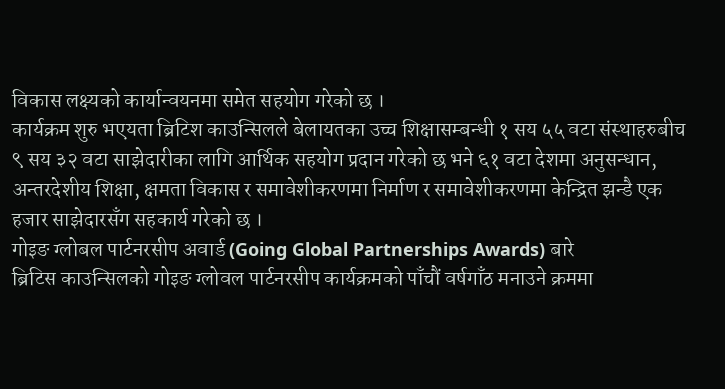विकास लक्ष्यको कार्यान्वयनमा समेत सहयोग गरेको छ ।
कार्यक्रम शुरु भएयता ब्रिटिश काउन्सिलले बेलायतका उच्च शिक्षासम्बन्धी १ सय ५५ वटा संस्थाहरुबीच ९ सय ३२ वटा साझेदारीका लागि आर्थिक सहयोग प्रदान गरेको छ भने ६१ वटा देशमा अनुसन्धान, अन्तरदेशीय शिक्षा, क्षमता विकास र समावेशीकरणमा निर्माण र समावेशीकरणमा केन्द्रित झन्डै एक हजार साझेदारसँग सहकार्य गरेको छ ।
गोइङ ग्लोबल पार्टनरसीप अवार्ड (Going Global Partnerships Awards) बारे
ब्रिटिस काउन्सिलको गोइङ ग्लोवल पार्टनरसीप कार्यक्रमको पाँचौं वर्षगाँठ मनाउने क्रममा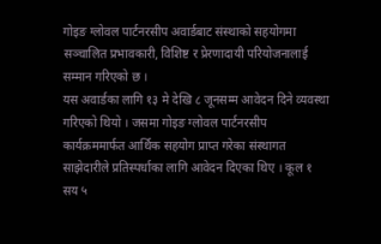गोइङ ग्लोवल पार्टनरसीप अवार्डबाट संस्थाको सहयोगमा सञ्चालित प्रभावकारी, विशिष्ट र प्रेरणादायी परियोजनालाई सम्मान गरिएको छ ।
यस अवार्डका लागि १३ मे देखि ८ जूनसम्म आवेदन दिने व्यवस्था गरिएको थियो । जसमा गोइङ ग्लोवल पार्टनरसीप कार्यक्रममार्फत आर्थिक सहयोग प्राप्त गरेका संस्थागत साझेदारीले प्रतिस्पर्धाका लागि आवेदन दिएका थिए । कूल १ सय ५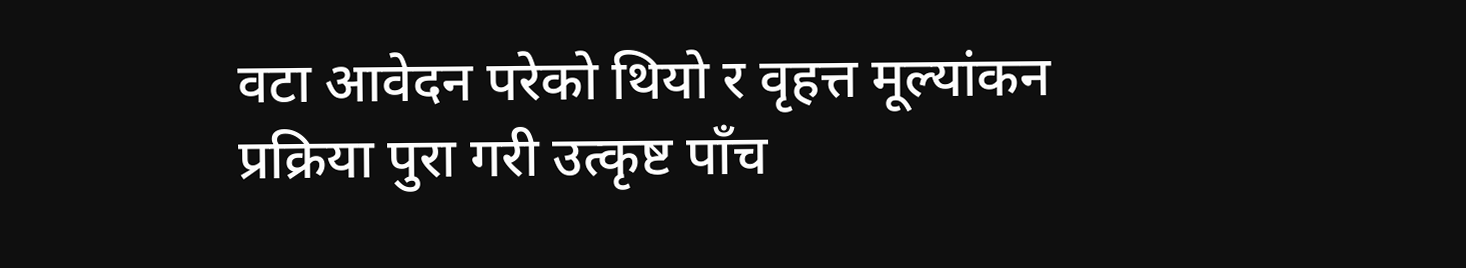वटा आवेदन परेको थियो र वृहत्त मूल्यांकन प्रक्रिया पुरा गरी उत्कृष्ट पाँच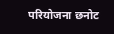परियोजना छनोट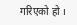गरिएको हो ।